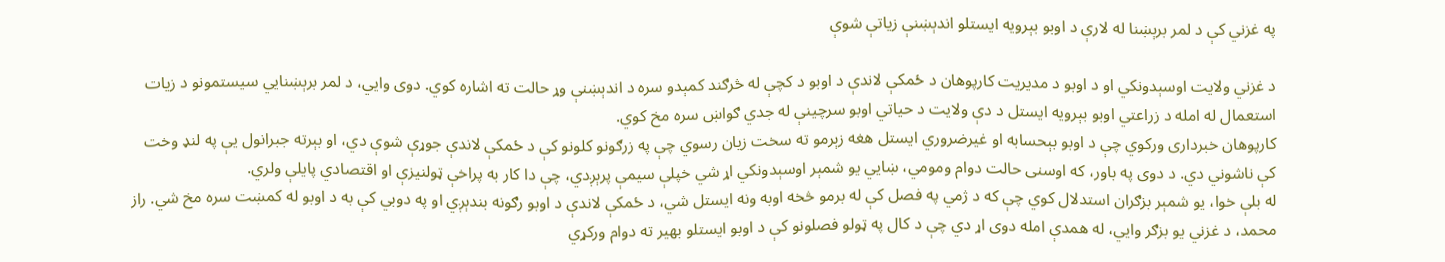په غزني کې د لمر برېښنا له لارې د اوبو بېرویه ایستلو اندېښنې زیاتې شوې

د غزني ولایت اوسېدونکي او د اوبو د مدیریت کارپوهان د ځمکې لاندې د اوبو د کچې له څرګند کمېدو سره د اندېښنې وړ حالت ته اشاره کوي. دوی وايي، د لمر برېښنايي سیستمونو د زیات استعمال له امله د زراعتي اوبو بېرویه ایستل د دې ولایت د حیاتي اوبو سرچینې له جدي ګواښ سره مخ کوي.
کارپوهان خبرداری ورکوي چې د اوبو بېحسابه او غیرضروري ایستل هغه زېرمو ته سخت زیان رسوي چې په زرګونو کلونو کې د ځمکې لاندې جوړې شوې دي، او بېرته جبرانول یې په لنډ وخت کې ناشوني دي. د دوی په باور، که اوسنی حالت دوام ومومي، ښايي یو شمېر اوسېدونکي اړ شي خپلې سیمې پرېږدي، چې دا کار به پراخې ټولنیزې او اقتصادي پایلې ولري.
له بلې خوا، یو شمېر بزګران استدلال کوي چې که د ژمي په فصل کې له برمو څخه اوبه ونه ایستل شي، د ځمکې لاندې د اوبو رګونه بندېږي او په دوبي کې به د اوبو له کمښت سره مخ شي. راز محمد، د غزني یو بزګر وایي، له همدې امله دوی اړ دي چې د کال په ټولو فصلونو کې د اوبو ایستلو بهیر ته دوام ورکړي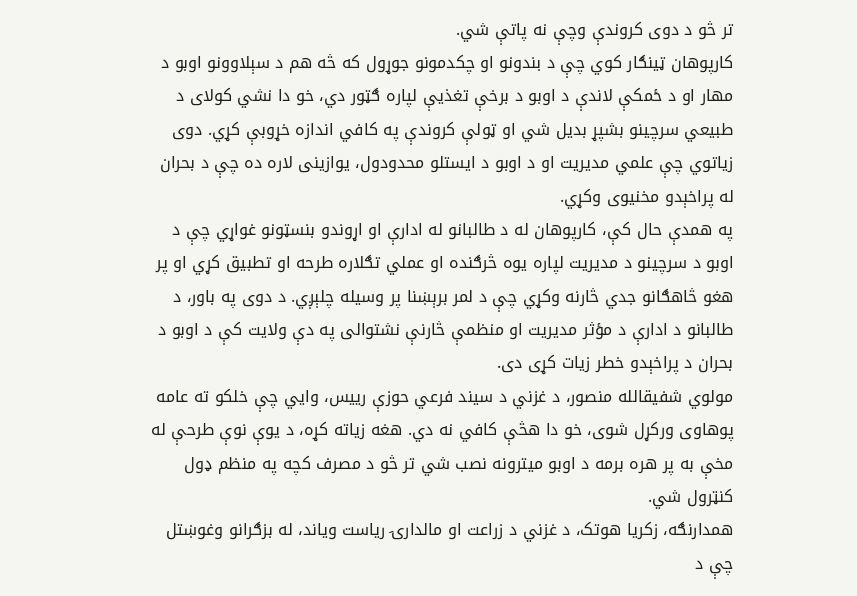تر څو د دوی کروندې وچې نه پاتې شي.
کارپوهان ټینګار کوي چې د بندونو او چکدمونو جوړول که څه هم د سېلاوونو اوبو د مهار او د ځمکې لاندې د اوبو د برخې تغذیې لپاره ګټور دي، خو دا نشي کولای د طبیعي سرچینو بشپړ بدیل شي او ټولې کروندې په کافي اندازه خړوبې کړي. دوی زیاتوي چې علمي مدیریت او د اوبو د ایستلو محدودول، یوازینی لاره ده چې د بحران له پراخېدو مخنیوی وکړي.
په همدې حال کې، کارپوهان له د طالبانو له ادارې او اړوندو بنسټونو غواړي چې د اوبو د سرچینو د مدیریت لپاره یوه څرګنده او عملي تګلاره طرحه او تطبیق کړي او پر هغو څاهګانو جدي څارنه وکړي چې د لمر برېښنا پر وسیله چلېږي. د دوی په باور، د طالبانو د ادارې د مؤثر مدیریت او منظمې څارنې نشتوالی په دې ولایت کې د اوبو د بحران د پراخېدو خطر زیات کړی دی.
مولوي شفیقالله منصور، د غزني د سیند فرعي حوزې رییس، وایي چې خلکو ته عامه پوهاوی ورکړل شوی، خو دا هڅې کافي نه دي. هغه زیاته کړه، د یوې نوې طرحې له مخې به پر هره برمه د اوبو میترونه نصب شي تر څو د مصرف کچه په منظم ډول کنټرول شي.
همدارنګه، زکریا هوتک، د غزني د زراعت او مالدارۍ ریاست ویاند، له بزګرانو وغوښتل چې د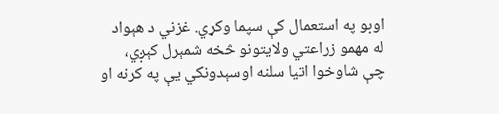اوبو په استعمال کې سپما وکړي. غزني د هېواد له مهمو زراعتي ولایتونو څخه شمېرل کېږي، چې شاوخوا اتیا سلنه اوسېدونکي یې په کرنه او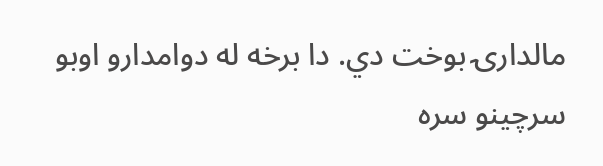مالدارۍ بوخت دي. دا برخه له دوامدارو اوبو سرچینو سره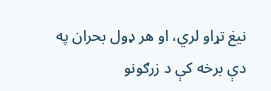نیغ تړاو لري، او هر ډول بحران په دې برخه کې د زرګونو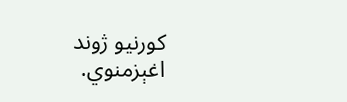کورنیو ژوند اغېزمنوي.